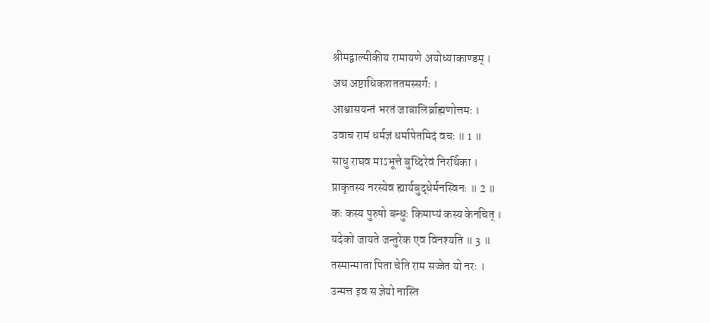श्रीमद्वाल्मीकीय रामायणे अयोध्याकाण्डम् ।
अथ अष्टाधिकशततमस्सर्गः ।
आश्वासयन्तं भरतं जाबालिर्ब्राह्मणोत्तमः ।
उवाच रामं धर्मज्ञं धर्मापेतमिदं वचः ॥ 1 ॥
साधु राघव माऽभूत्ते बुध्दिरेवं निरर्थिका ।
प्राकृतस्य नरस्येव ह्यार्यबुद्धेर्मनस्विनः ॥ 2 ॥
कः कस्य पुरुषो बन्धुः किमाप्यं कस्य केनचित् ।
यदेको जायते जन्तुरेक एव विनश्यति ॥ 3 ॥
तस्मान्माता पिता चेति राम सज्जेत यो नरः ।
उन्मत्त इव स ज्ञेयो नास्ति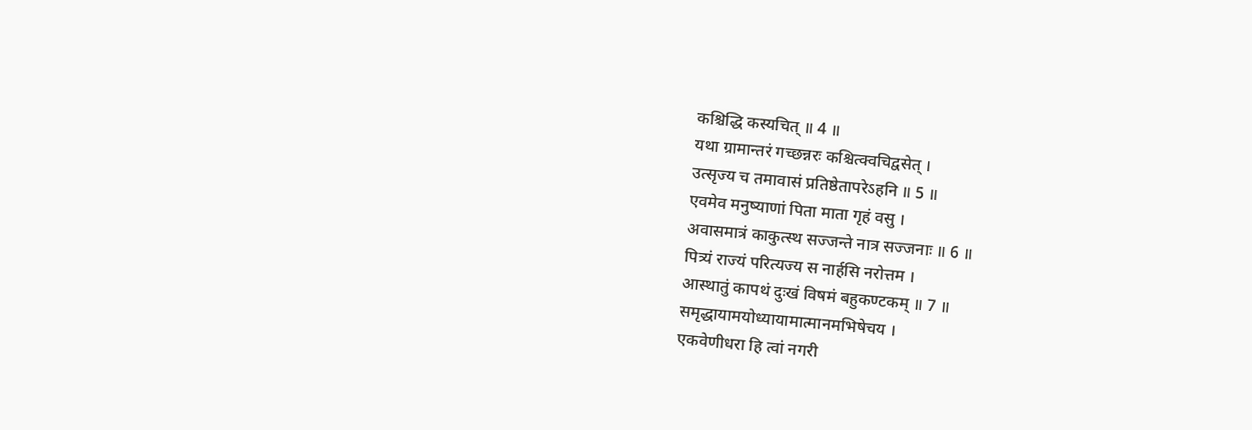कश्चिद्धि कस्यचित् ॥ 4 ॥
यथा ग्रामान्तरं गच्छन्नरः कश्चित्क्वचिद्वसेत् ।
उत्सृज्य च तमावासं प्रतिष्ठेतापरेऽहनि ॥ 5 ॥
एवमेव मनुष्याणां पिता माता गृहं वसु ।
अवासमात्रं काकुत्स्थ सज्जन्ते नात्र सज्जनाः ॥ 6 ॥
पित्र्यं राज्यं परित्यज्य स नार्हसि नरोत्तम ।
आस्थातुं कापथं दुःखं विषमं बहुकण्टकम् ॥ 7 ॥
समृद्धायामयोध्यायामात्मानमभिषेचय ।
एकवेणीधरा हि त्वां नगरी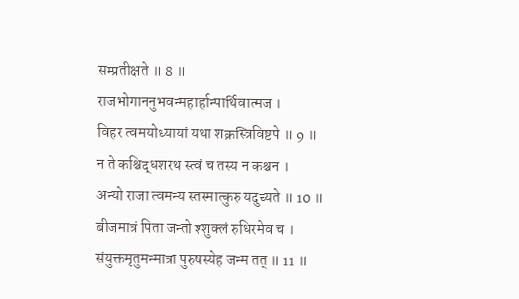सम्प्रतीक्षते ॥ 8 ॥
राजभोगाननुभवन्महार्हान्पार्थिवात्मज ।
विहर त्वमयोध्यायां यथा शक्रस्त्रिविष्टपे ॥ 9 ॥
न ते कश्चिद्धशरथ स्त्वं च तस्य न कश्चन ।
अन्यो राजा त्वमन्य स्तस्मात्कुरु यदुच्यते ॥ 10 ॥
बीजमात्रं पिता जन्तो श्शुक्लं रुधिरमेव च ।
संयुक्तमृतुमन्मात्रा पुरुषस्येह जन्म तत् ॥ 11 ॥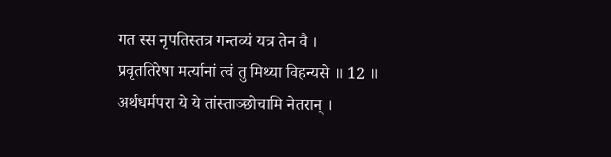गत स्स नृपतिस्तत्र गन्तव्यं यत्र तेन वै ।
प्रवृततिरेषा मर्त्यानां त्वं तु मिथ्या विहन्यसे ॥ 12 ॥
अर्थधर्मपरा ये ये तांस्ताञ्छोचामि नेतरान् ।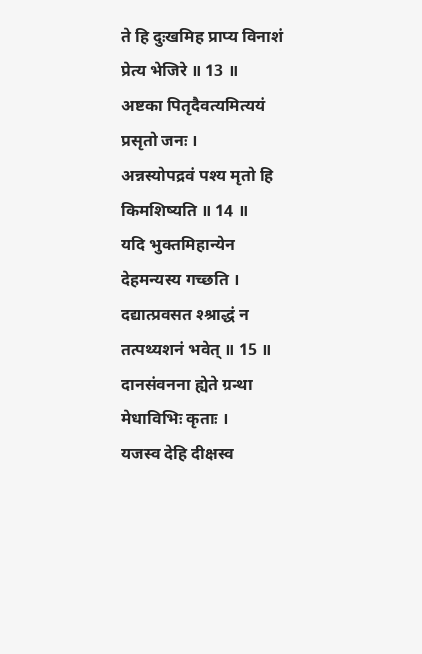ते हि दुःखमिह प्राप्य विनाशं प्रेत्य भेजिरे ॥ 13 ॥
अष्टका पितृदैवत्यमित्ययं प्रसृतो जनः ।
अन्नस्योपद्रवं पश्य मृतो हि किमशिष्यति ॥ 14 ॥
यदि भुक्तमिहान्येन देहमन्यस्य गच्छति ।
दद्यात्प्रवसत श्श्राद्धं न तत्पथ्यशनं भवेत् ॥ 15 ॥
दानसंवनना ह्येते ग्रन्था मेधाविभिः कृताः ।
यजस्व देहि दीक्षस्व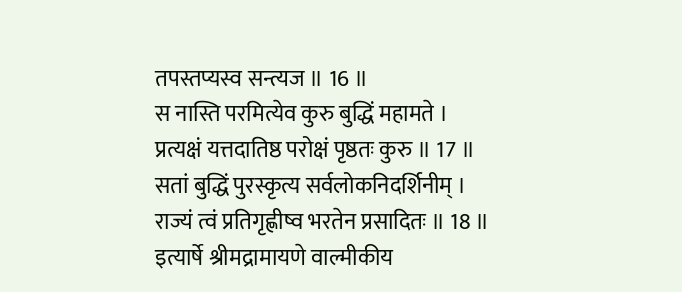तपस्तप्यस्व सन्त्यज ॥ 16 ॥
स नास्ति परमित्येव कुरु बुद्धिं महामते ।
प्रत्यक्षं यत्तदातिष्ठ परोक्षं पृष्ठतः कुरु ॥ 17 ॥
सतां बुद्धिं पुरस्कृत्य सर्वलोकनिदर्शिनीम् ।
राज्यं त्वं प्रतिगृह्णीष्व भरतेन प्रसादितः ॥ 18 ॥
इत्यार्षे श्रीमद्रामायणे वाल्मीकीय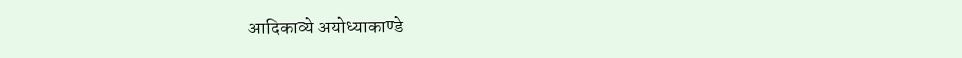आदिकाव्ये अयोध्याकाण्डे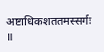अष्टाधिकशततमस्सर्गः ॥